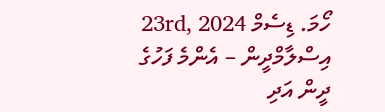ހޯމަ. ޑިސެމް 23rd, 2024
އިސްލާމްދީން – އެންމެ ފަހުގެ ދީން އަދި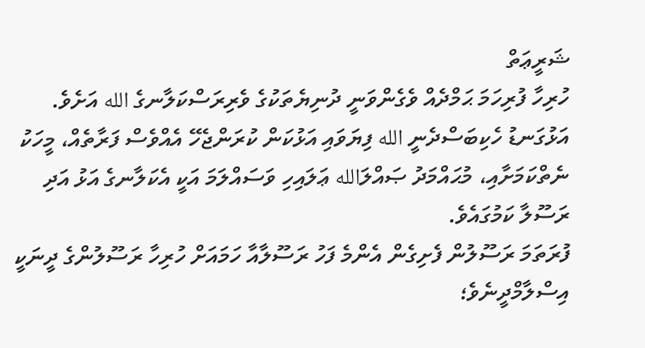ޝަރީޢަތް
ހުރިހާ ފުރިހަމަ ޙަމްދެއް ވެގެންވަނީ ދުނިޔެތަކުގެ ވެރިރަސްކަލާނގެ الله އަށެވެ. އަޅުގަނޑު ހެކިބަސްދެނީ الله ފިޔަވައި އަޅުކަން ކުރަންޖެހޭ އެއްވެސް ފަރާތެއް، މީހަކު ނެތްކަމަށާއި، މުޙައްމަދު ޞައްލަالله ޢަލައިހި ވަސައްލަމަ އަކީ އެކަލާނގެ އަޅު އަދި ރަސޫލާ ކަމުގައެވެ.
ފުރަތަމަ ރަސޫލުން ފެށިގެން އެންމެ ފަހު ރަސޫލާއާ ހަމައަށް ހުރިހާ ރަސޫލުންގެ ދީނަކީ އިސްލާމްދީނެވެ؛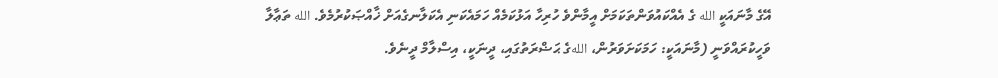އޭގެ މާނައަކީ الله ގެ އެއްކައުވަންތަކަމަށް އީމާންވެ ހުރިހާ އަޅުކަމެއް ހަމައެކަނި އެކަލާނގެއަށް ޚާއްޞަކުރުމެވެ. الله ތަޢާލާ ވަހީކުރައްވަނީ (މާނައަކީ: ހަމަކަށަވަރުން، اللهގެ ޙަޟްރަތުގައި، ދީނަކީ، އިސްލާމް ދީނެވެ.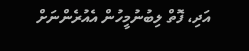އަދި، ފޮތް ލިބުނުމީހުން އެއުރެންނަށް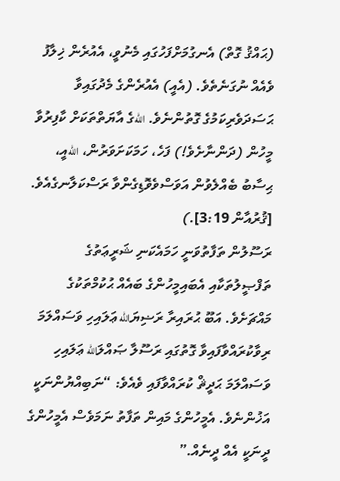(ޙައްޤު ގޮތް) އެނގުމަށްފަހުގައި މެނުވީ، އެއުރެން ޚިލާފު ވެއެއް ނުގަނެތެވެ. (އެއީ) އެއުރެންގެ މެދުގައިވާ ޙަސަދަވެރިކަމުގެ ގޮތުންނެވެ. اللهގެ އާޔަތްތަކަށް ކާފިރުވާ މީހުން (ދަންނާށެވެ!) ފަހެ، ހަމަކަށަވަރުން، اللهއީ، ޙިސާބު ބެއްލެވުން އަވަސްވެވޮޑިގެންވާ ރަސްކަލާނގެއެވެ.  [ޤުރުއާން 3:19].)
ރަސޫލުން ތަފާތުވަނީ ހަމައެކަނި ޝަރީޢަތުގެ ތަފްޞީލުތަކާއި އެބައިމީހުންގެ ބައެއް ޙުކުމްތަކުގެ މައްޗަށެވެ. އަބޫ ޙުރައިރާ ރަޟިޔަالله ޢަލައިހި ވަސައްލަމަ ރިވާކުރައްވާފައިވާ ގޮތުގައި ރަސޫލާ ޞައްލަالله ޢަލައިހި ވަސައްލަމަ ޙަދީޘް ކުރައްވާފައި ވެއެވެ: “ނަބިއްޔުންނަކީ އަޚުންނެވެ. އެމީހުންގެ މައިން ތަފާތު ނަމަވެސް އެމީހުންގެ ދީނަކީ އެއް ދީނެއް.”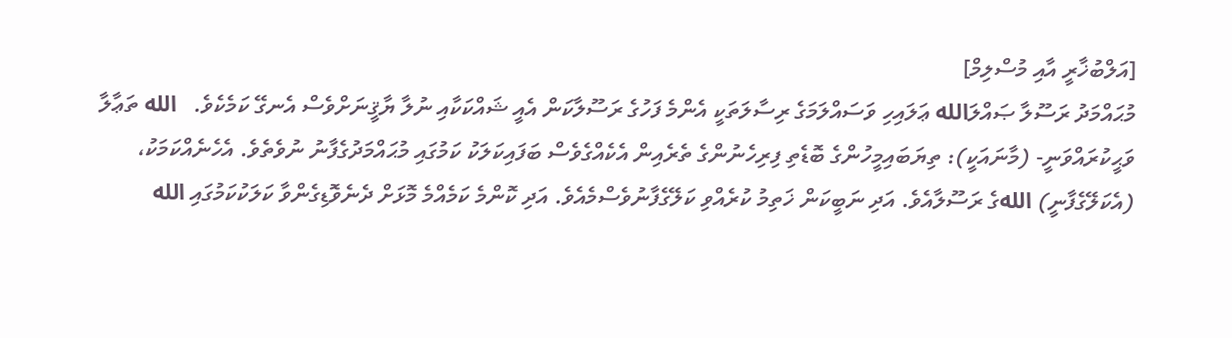[އަލްބުޚާރީ އާއި މުސްލިމް]
މުޙައްމަދު ރަސޫލާ ޞައްލަالله ޢަލައިހި ވަސައްލަމަގެ ރިސާލަތަކީ އެންމެ ފަހުގެ ރަސޫލާކަން އެއީ ޝައްކަކާއި ނުލާ ޔާޤީނަށްވެސް އެނގޭ ކަމެކެވެ.   الله ތަޢާލާ ވަޙީކުރައްވަނީ- (މާނައަކީ): ތިޔަބައިމީހުންގެ ބޮޑެތި ފިރިހެނުންގެ ތެރެއިން އެކެއްގެވެސް ބަފައިކަލަކު ކަމުގައި މުޙައްމަދުގެފާނު ނުވެތެވެ. އެހެނެއްކަމަކު، (އެކަލޭގެފާނީ) اللهގެ ރަސޫލާއެވެ. އަދި ނަބީކަން ޚަތިމު ކުރެއްވި ކަލޭގެފާނުވެސްމެއެވެ. އަދި ކޮންމެ ކަމެއްމެ މޮޅަށް ދެނެވޮޑިގެންވާ ކަލަކުކަމުގައި الله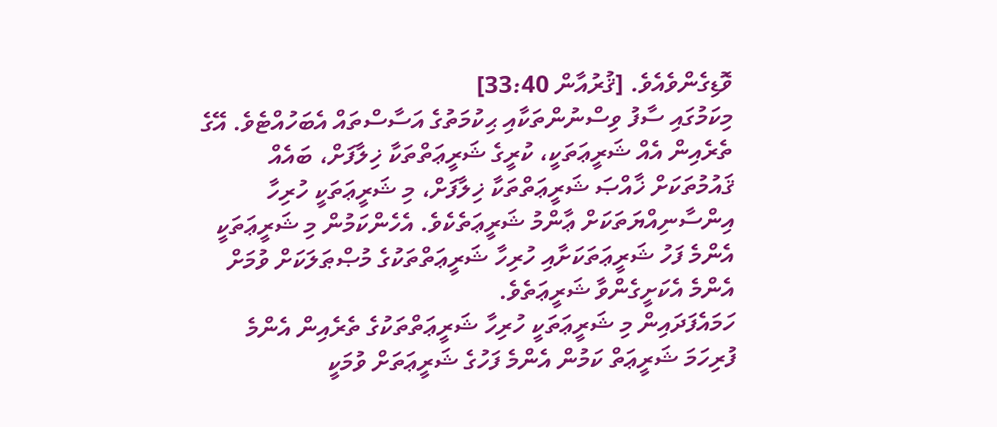ވޮޑިގެންވެއެވެ. [ޤުރުއާން 33:40]
މިކަމުގައި ސާފު ވިސްނުންތަކާއި ޙިކުމަތުގެ އަސާސްތައް އެބަހުއްޓެވެ. އޭގެ ތެރެއިން އެއް ޝަރީޢަތަކީ، ކުރީގެ ޝަރީޢަތްތަކާ ޚިލާފަށް، ބައެއް ޤައުމުތަކަށް ޚާއްޞަ ޝަރީޢަތްތަކާ ޚިލާފަށް، މި ޝަރީޢަތަކީ ހުރިހާ އިންސާނިއްޔަތަކަށް ޢާންމު ޝަރީޢަތެކެވެ. އެހެންކަމުން މި ޝަރީޢަތަކީ އެންމެ ފަހު ޝަރީޢަތަކަށާއި ހުރިހާ ޝަރީޢަތްތަކުގެ މުޞްޠަލަކަށް ވުމަށް އެންމެ އެކަށީގެންވާ ޝަރީޢަތެވެ.
ހަމައެފަދައިން މި ޝަރީޢަތަކީ ހުރިހާ ޝަރީޢަތްތަކުގެ ތެރެއިން އެންމެ ފުރިހަމަ ޝަރީޢަތް ކަމުން އެންމެ ފަހުގެ ޝަރީޢަތަށް ވުމަކީ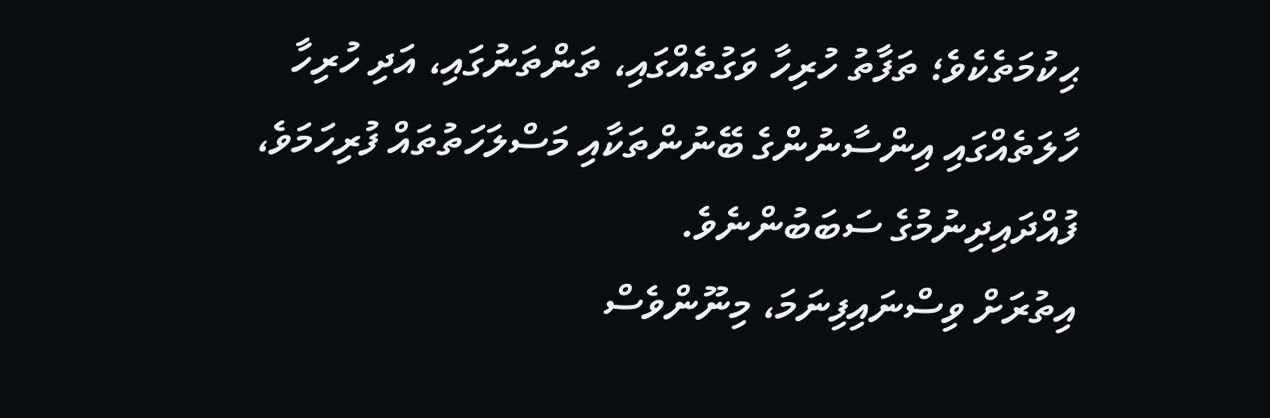ޙިކުމަތެކެވެ؛ ތަފާތު ހުރިހާ ވަގުތެއްގައި، ތަންތަނުގައި، އަދި ހުރިހާ ހާލަތެއްގައި އިންސާނުންގެ ބޭނުންތަކާއި މަސްލަހަތުތައް ފުރިހަމަވެ، ފުއްދައިދިނުމުގެ ސަބަބުންނެވެ.
އިތުރަށް ވިސްނައިފިނަމަ، މިނޫންވެސް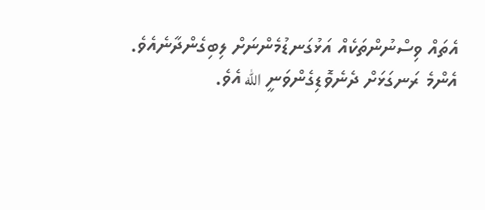އެތައް ވިސްނުންތަކެއް އަޅުގަނޑުމެންނަށް ލިބިގެންދާނެއެވެ.
އެންމެ ރަނގަޅަށް ދެނެވޮޑިގެންވަނީ الله އެވެ.